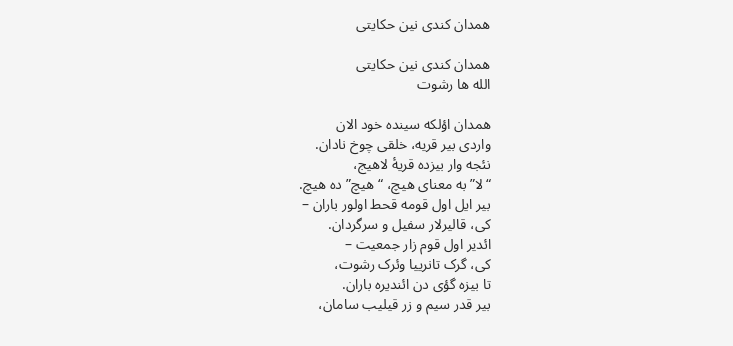همدان کندی نین حکایتی

همدان کندی نین حکایتی
الله ها رشوت

همدان اؤلکه سینده خود الان
واردی بیر قریه، خلقی چوخ نادان.
نئجه وار بیزده قریۀ لاهیج،
“لا” به معنای هیچ، “هیچ” ده هیچ.
بیر ایل اول قومه قحط اولور باران –
کی، قالیرلار سفیل و سرگردان.
ائدیر اول قوم زار جمعیت –
کی، گرک تانرییا وئرک رشوت،
تا بیزه گؤی دن ائندیره باران.
بیر قدر سیم و زر قیلیب سامان،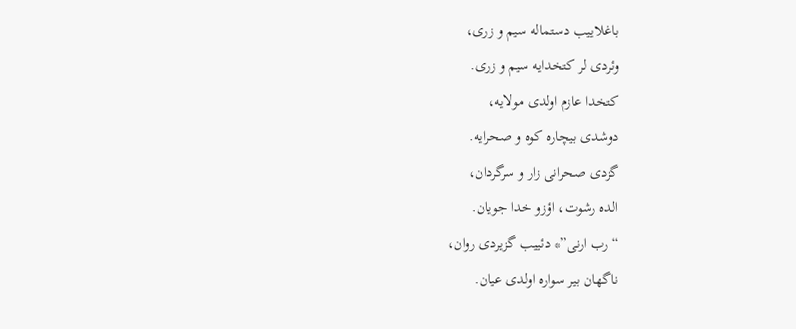باغلاییب دستماله سیم و زری،
وئردی لر کتخدایه سیم و زری.
کتخدا عازم اولدی مولایه،
دوشدی بیچاره کوه و صحرایه.
گزدی صحرانی زار و سرگردان،
الده رشوت، اؤزو خدا جویان.
“رب ارنی”* دئییب گزیردی روان،
ناگهان بیر سواره اولدی عیان.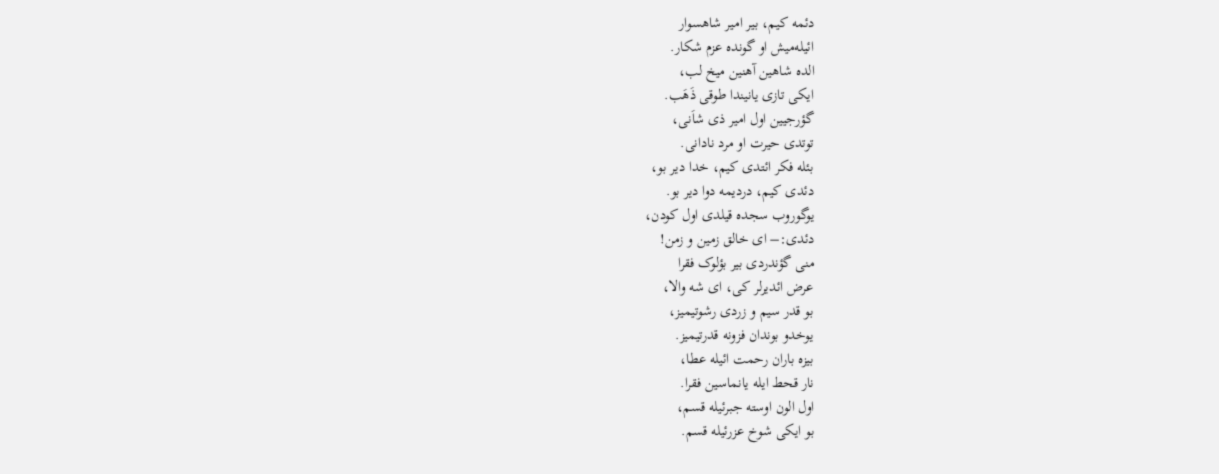دئمه کیم، بیر امیر شاهسوار
ائیله‌میش او گونده عزم شکار.
الده شاهین آهنین میخ لب،
ایکی تازی یانیندا طوقی ذَهَب.
گؤرجیین اول امیر ذی شاَنی،
توتدی حیرت او مرد نادانی.
بئله فکر ائتدی کیم، خدا دیر بو،
دئدی کیم، دردیمه دوا دیر بو.
یوگوروب سجده قیلدی اول کودن،
دئدی:– ای خالق زمین و زمن!
منی گؤندردی بیر بؤلوک فقرا
عرض ائدیرلر کی، ای شه والا،
بو قدر سیم و زردی رشوتیمیز،
یوخدو بوندان فزونه قدرتیمیز.
بیزه باران رحمت ائیله عطا،
نار قحط ایله یانماسین فقرا.
اول الون اوسته جبرئیله قسم،
بو ایکی شوخ عزرئیله قسم.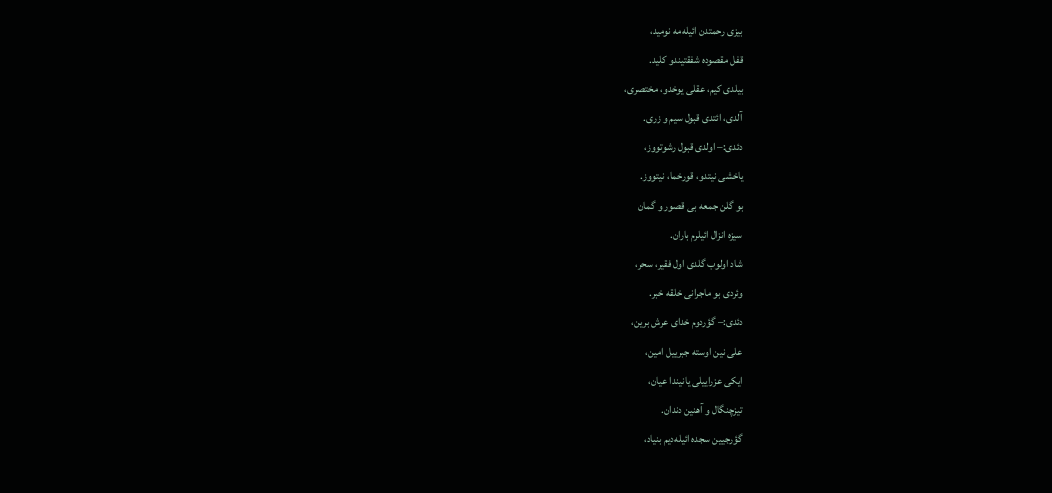بیزی رحمتدن ائیله‌مه نومید،
قفل مقصوده شفقتیندو کلید.
بیلدی کیم، عقلی یوخدو، مختصری،
آلدی، ائتدی قبول سیم و زری.
دئدی:– اولدی قبول رشوتووز،
یاخشی نیتدو، قورخما، نیتووز.
بو گلن جمعه بی قصور و گمان
سیزه انزال ائیلرم باران.
شاد اولوب گلدی اول فقیر، سحر،
وئردی بو ماجرانی خلقه خبر.
دئدی:– گؤردوم خدای عرش برین،
علی نین اوسته جبرییل امین،
ایکی عزراییلی یانیندا عیان،
تیزچنگال و آهنین دندان.
گؤرجیین سجده ائیله‌دیم بنیاد،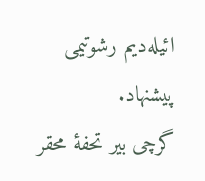ائیله‌دیم رشوتیمی پیشنهاد.
گرچی بیر تحفۀ محقر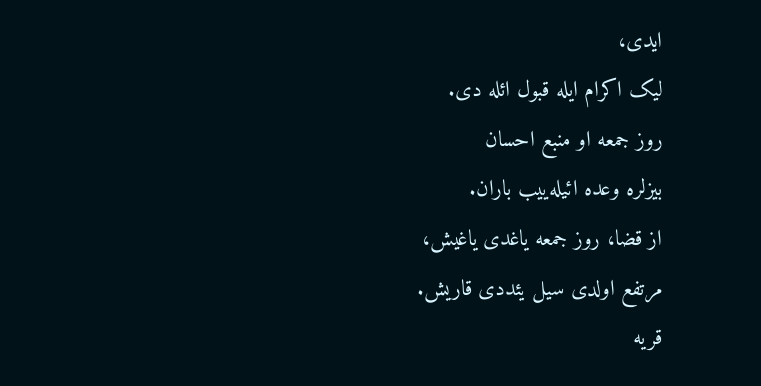ایدی،
لیک اکرام ایله قبول ائله دی.
روز جمعه او منبع احسان
بیزلره وعده ائیله‌ییب باران.
از قضا، روز جمعه یاغدی یاغیش،
مرتفع اولدی سیل یئددی قاریش.
قریه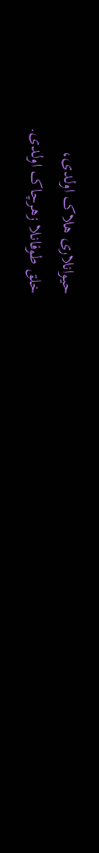حیوانلاری هلاک اولدی،
خلق طوفانلا زهرچاک اولدی.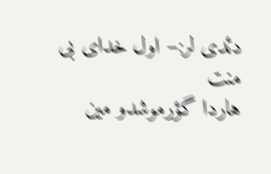دئدی لر:– اول خدای بی منت
هاردا گؤرموشدو مین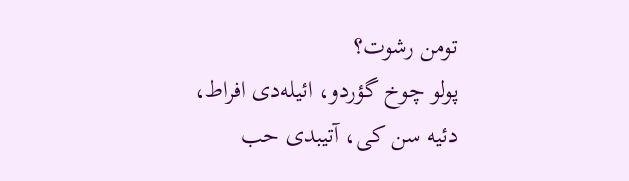تومن رشوت؟
پولو چوخ گؤردو، ائیله‌دی افراط،
دئیه سن کی، آتیبدی حب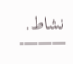نشاط.
———-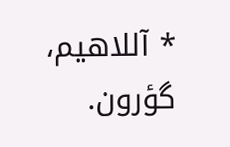* آللاهیم، گؤرون.